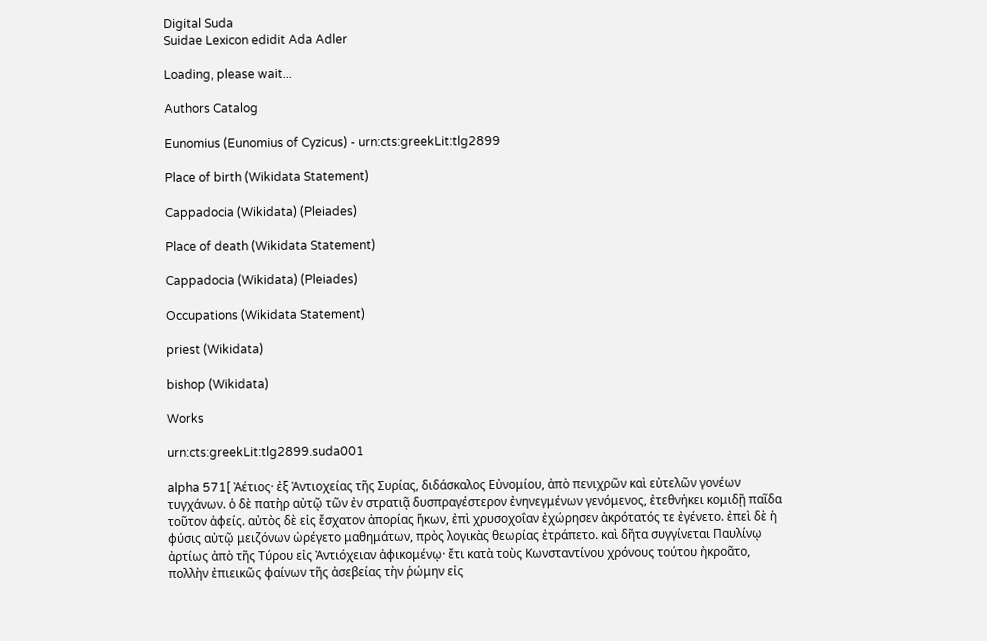Digital Suda
Suidae Lexicon edidit Ada Adler

Loading, please wait...

Authors Catalog

Eunomius (Eunomius of Cyzicus) - urn:cts:greekLit:tlg2899

Place of birth (Wikidata Statement)

Cappadocia (Wikidata) (Pleiades)

Place of death (Wikidata Statement)

Cappadocia (Wikidata) (Pleiades)

Occupations (Wikidata Statement)

priest (Wikidata)

bishop (Wikidata)

Works

urn:cts:greekLit:tlg2899.suda001

alpha 571[ Ἀέτιος· ἐξ Ἀντιοχείας τῆς Συρίας, διδάσκαλος Εὐνομίου, ἀπὸ πενιχρῶν καὶ εὐτελῶν γονέων τυγχάνων. ὁ δὲ πατὴρ αὐτῷ τῶν ἐν στρατιᾷ δυσπραγέστερον ἐνηνεγμένων γενόμενος, ἐτεθνήκει κομιδῇ παῖδα τοῦτον ἀφείς. αὐτὸς δὲ εἰς ἔσχατον ἀπορίας ἥκων, ἐπὶ χρυσοχοΐαν ἐχώρησεν ἀκρότατός τε ἐγένετο. ἐπεὶ δὲ ἡ φύσις αὐτῷ μειζόνων ὠρέγετο μαθημάτων, πρὸς λογικὰς θεωρίας ἐτράπετο. καὶ δῆτα συγγίνεται Παυλίνῳ ἀρτίως ἀπὸ τῆς Τύρου εἰς Ἀντιόχειαν ἀφικομένῳ· ἔτι κατὰ τοὺς Κωνσταντίνου χρόνους τούτου ἠκροᾶτο, πολλὴν ἐπιεικῶς φαίνων τῆς ἀσεβείας τὴν ῥώμην εἰς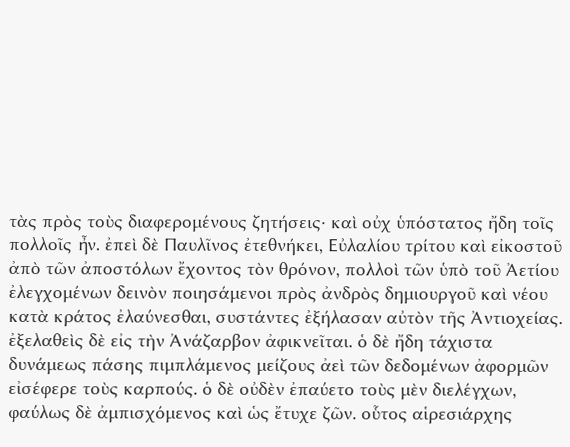τὰς πρὸς τοὺς διαφερομένους ζητήσεις· καὶ οὐχ ὑπόστατος ἤδη τοῖς πολλοῖς ἦν. ἐπεὶ δὲ Παυλῖνος ἐτεθνήκει, Εὐλαλίου τρίτου καὶ εἰκοστοῦ ἀπὸ τῶν ἀποστόλων ἔχοντος τὸν θρόνον, πολλοὶ τῶν ὑπὸ τοῦ Ἀετίου ἐλεγχομένων δεινὸν ποιησάμενοι πρὸς ἀνδρὸς δημιουργοῦ καὶ νέου κατὰ κράτος ἐλαύνεσθαι, συστάντες ἐξήλασαν αὐτὸν τῆς Ἀντιοχείας. ἐξελαθεὶς δὲ εἰς τὴν Ἀνάζαρβον ἀφικνεῖται. ὁ δὲ ἤδη τάχιστα δυνάμεως πάσης πιμπλάμενος μείζους ἀεὶ τῶν δεδομένων ἀφορμῶν εἰσέφερε τοὺς καρπούς. ὁ δὲ οὐδὲν ἐπαύετο τοὺς μὲν διελέγχων, φαύλως δὲ ἀμπισχόμενος καὶ ὡς ἔτυχε ζῶν. οὗτος αἱρεσιάρχης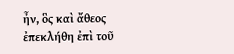ἦν, ὃς καὶ ἄθεος ἐπεκλήθη ἐπὶ τοῦ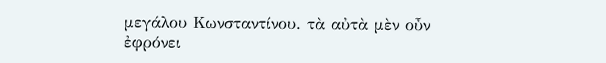μεγάλου Κωνσταντίνου. τὰ αὐτὰ μὲν οὖν ἐφρόνει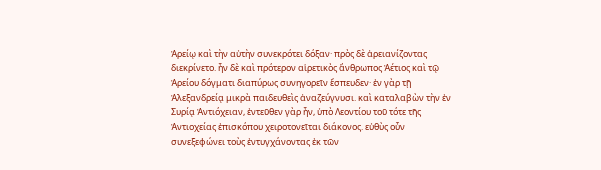Ἀρείῳ καὶ τὴν αὐτὴν συνεκρότει δόξαν· πρὸς δὲ ἀρειανίζοντας διεκρίνετο. ἦν δὲ καὶ πρότερον αἱρετικὸς ἄνθρωπος Ἀέτιος καὶ τῷ Ἀρείου δόγματι διαπύρως συνηγορεῖν ἔσπευδεν· ἐν γὰρ τῇ Ἀλεξανδρείᾳ μικρὰ παιδευθεὶς ἀναζεύγνυσι. καὶ καταλαβὼν τὴν ἐν Συρίᾳ Ἀντιόχειαν, ἐντεῦθεν γὰρ ἦν, ὑπὸ Λεοντίου τοῦ τότε τῆς Ἀντιοχείας ἐπισκόπου χειροτονεῖται διάκονος. εὐθὺς οὖν συνεξεφώνει τοὺς ἐντυγχάνοντας ἐκ τῶν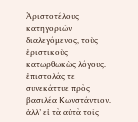Ἀριστοτέλους κατηγοριῶν διαλεγόμενος, τοὺς ἐριστικοὺς κατωρθωκὼς λόγους. ἐπιστολάς τε συνεκάττυε πρὸς βασιλέα Κωνστάντιον. ἀλλ’ εἰ τὰ αὐτὰ τοῖς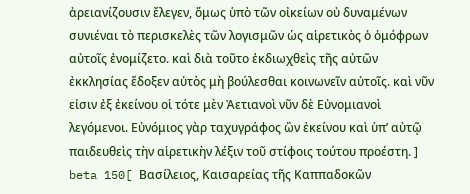ἀρειανίζουσιν ἔλεγεν, ὅμως ὑπὸ τῶν οἰκείων οὐ δυναμένων συνιέναι τὸ περισκελὲς τῶν λογισμῶν ὡς αἱρετικὸς ὁ ὁμόφρων αὐτοῖς ἐνομίζετο. καὶ διὰ τοῦτο ἐκδιωχθεὶς τῆς αὐτῶν ἐκκλησίας ἔδοξεν αὐτὸς μὴ βούλεσθαι κοινωνεῖν αὐτοῖς. καὶ νῦν εἰσιν ἐξ ἐκείνου οἱ τότε μὲν Ἀετιανοὶ νῦν δὲ Εὐνομιανοὶ λεγόμενοι. Εὐνόμιος γὰρ ταχυγράφος ὢν ἐκείνου καὶ ὑπ’ αὐτῷ παιδευθεὶς τὴν αἱρετικὴν λέξιν τοῦ στίφοις τούτου προέστη. ]
beta 150[ Βασίλειος, Καισαρείας τῆς Καππαδοκῶν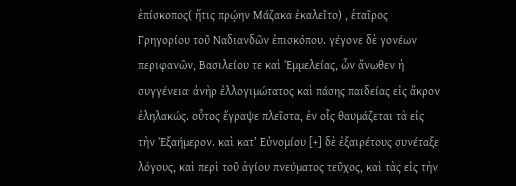ἐπίσκοπος( ἥτις πρῴην Μάζακα ἐκαλεῖτο) , ἑταῖρος Γρηγορίου τοῦ Ναδιανδῶν ἐπισκόπου. γέγονε δὲ γονέων περιφανῶν, Βασιλείου τε καὶ Ἐμμελείας, ὧν ἄνωθεν ἡ συγγένεια· ἀνὴρ ἐλλογιμώτατος καὶ πάσης παιδείας εἰς ἄκρον ἐληλακώς. οὗτος ἔγραψε πλεῖστα, ἐν οἷς θαυμάζεται τὰ εἰς τὴν Ἐξαήμερον. καὶ κατ’ Εὐνομίου [+] δὲ ἐξαιρέτους συνέταξε λόγους, καὶ περὶ τοῦ ἁγίου πνεύματος τεῦχος, καὶ τὰς εἰς τὴν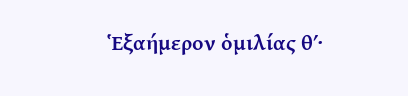Ἑξαήμερον ὁμιλίας θʹ·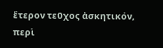ἕτερον τεῦχος ἀσκητικόν, περὶ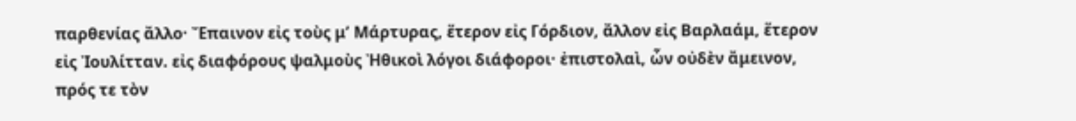παρθενίας ἄλλο· Ἔπαινον εἰς τοὺς μʹ Μάρτυρας, ἕτερον εἰς Γόρδιον, ἄλλον εἰς Βαρλαάμ, ἕτερον εἰς Ἰουλίτταν. εἰς διαφόρους ψαλμοὺς Ἠθικοὶ λόγοι διάφοροι· ἐπιστολαὶ, ὧν οὐδὲν ἄμεινον, πρός τε τὸν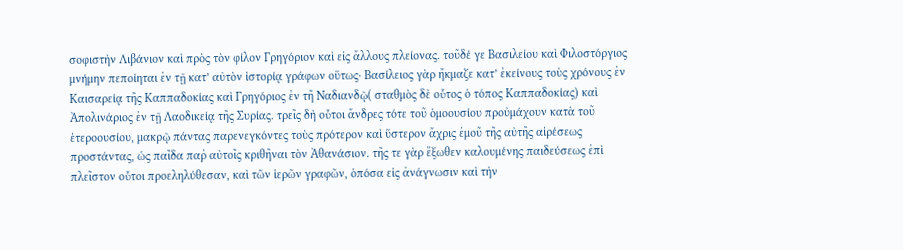σοφιστὴν Λιβάνιον καὶ πρὸς τὸν φίλον Γρηγόριον καὶ εἰς ἄλλους πλείονας. τοῦδέ γε Βασιλείου καὶ Φιλοστόργιος μνήμην πεποίηται ἐν τῇ κατ’ αὐτὸν ἱστορίᾳ γράφων οὕτως· Βασίλειος γὰρ ἤκμαζε κατ’ ἐκείνους τοὺς χρόνους ἐν Καισαρείᾳ τῆς Καππαδοκίας καὶ Γρηγόριος ἐν τῆ Ναδιανδῷ( σταθμὸς δὲ οὗτος ὁ τόπος Καππαδοκίας) καὶ Ἀπολινάριος ἐν τῇ Λαοδικείᾳ τῆς Συρίας. τρεῖς δὴ οὗτοι ἄνδρες τότε τοῦ ὁμοουσίου προὐμάχουν κατὰ τοῦ ἑτεροουσίου, μακρῷ πάντας παρενεγκόντες τοὺς πρότερον καὶ ὕστερον ἄχρις ἐμοῦ τῆς αὐτῆς αἱρέσεως προστάντας, ὡς παῖδα παῤ αὐτοῖς κριθῆναι τὸν Ἀθανάσιον. τῆς τε γὰρ ἔξωθεν καλουμένης παιδεύσεως ἐπὶ πλεῖστον οὗτοι προεληλύθεσαν, καὶ τῶν ἱερῶν γραφῶν, ὁπόσα εἰς ἀνάγνωσιν καὶ τὴν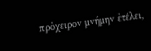πρόχειρον μνήμην ἐτέλει,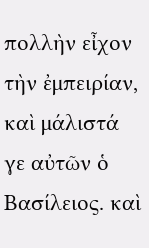πολλὴν εἶχον τὴν ἐμπειρίαν, καὶ μάλιστά γε αὐτῶν ὁ Βασίλειος. καὶ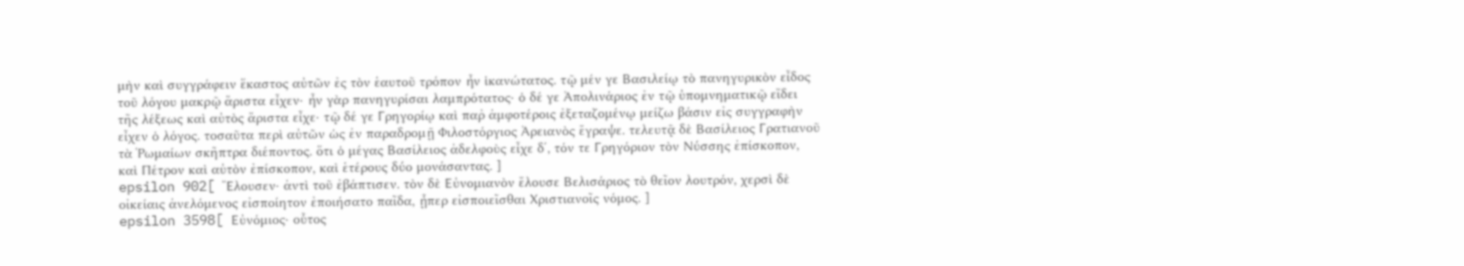μὴν καὶ συγγράφειν ἕκαστος αὐτῶν ἐς τὸν ἑαυτοῦ τρόπον ἦν ἱκανώτατος. τῷ μέν γε Βασιλείῳ τὸ πανηγυρικὸν εἶδος τοῦ λόγου μακρῷ ἄριστα εἶχεν· ἦν γὰρ πανηγυρίσαι λαμπρότατος· ὁ δέ γε Ἀπολινάριος ἐν τῷ ὑπομνηματικῷ εἴδει τῆς λέξεως καὶ αὐτὸς ἄριστα εἶχε· τῷ δέ γε Γρηγορίῳ καὶ παῤ ἀμφοτέροις ἐξεταζομένῳ μείζω βάσιν εἰς συγγραφὴν εἶχεν ὁ λόγος. τοσαῦτα περὶ αὐτῶν ὡς ἐν παραδρομῇ Φιλοστόργιος Ἀρειανὸς ἔγραψε. τελευτᾷ δὲ Βασίλειος Γρατιανοῦ τὰ Ῥωμαίων σκῆπτρα διέποντος. ὅτι ὁ μέγας Βασίλειος ἀδελφοὺς εἶχε δʹ, τόν τε Γρηγόριον τὸν Νύσσης ἐπίσκοπον, καὶ Πέτρον καὶ αὐτὸν ἐπίσκοπον, καὶ ἑτέρους δύο μονάσαντας. ]
epsilon 902[ Ἔλουσεν· ἀντὶ τοῦ ἐβάπτισεν. τὸν δὲ Εὐνομιανὸν ἔλουσε Βελισάριος τὸ θεῖον λουτρόν, χερσὶ δὲ οἰκείαις ἀνελόμενος εἰσποίητον ἐποιήσατο παῖδα, ᾗπερ εἰσποιεῖσθαι Χριστιανοῖς νόμος. ]
epsilon 3598[ Εὐνόμιος· οὗτος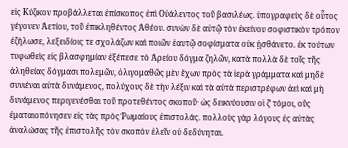εἰς Κύζικον προβάλλεται ἐπίσκοπος ἐπὶ Οὐάλεντος τοῦ βασιλέως. ὑπογραφεὺς δὲ οὗτος γέγονεν Ἀετίου, τοῦ ἐπικληθέντος Ἀθέου. συνὼν δὲ αὐτῷ τὸν ἐκείνου σοφιστικὸν τρόπον ἐζήλωσε, λεξειδίοις τε σχολάζων καὶ ποιῶν ἑαυτῷ σοφίσματα οὐκ ᾐσθάνετο. ἐκ τούτων τυφωθεὶς εἰς βλασφημίαν ἐξέπεσε τὸ Ἀρείου δόγμα ζηλῶν, κατὰ πολλὰ δὲ τοῖς τῆς ἀληθείας δόγμασι πολεμῶν, ὀλιγομαθῶς μὲν ἔχων πρὸς τὰ ἱερὰ γράμματα καὶ μηδὲ συνιέναι αὐτὰ δυνάμενος, πολύχους δὲ τὴν λέξιν καὶ τὰ αὐτὰ περιστρέφων ἀεὶ καὶ μὴ δυνάμενος περιγενέσθαι τοῦ προτεθέντος σκοποῦ· ὡς δεικνύουσιν οἱ ζʹ τόμοι, οὓς ἐματαιοπόνησεν εἰς τὰς πρὸς Ῥωμαίους ἐπιστολάς. πολλοὺς γὰρ λόγους ἐς αὐτὰς ἀναλώσας τῆς ἐπιστολῆς τὸν σκοπὸν ἑλεῖν οὐ δεδύνηται.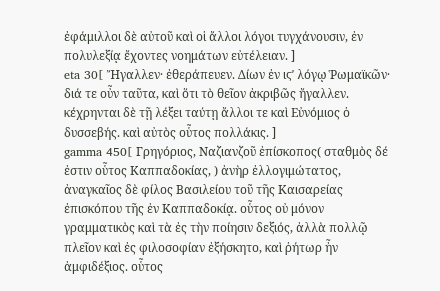ἐφάμιλλοι δὲ αὐτοῦ καὶ οἱ ἄλλοι λόγοι τυγχάνουσιν, ἐν πολυλεξίᾳ ἔχοντες νοημάτων εὐτέλειαν. ]
eta 30[ Ἤγαλλεν· ἐθεράπευεν. Δίων ἐν ιϛʹ λόγῳ Ῥωμαϊκῶν· διά τε οὖν ταῦτα, καὶ ὅτι τὸ θεῖον ἀκριβῶς ἤγαλλεν. κέχρηνται δὲ τῇ λέξει ταύτῃ ἄλλοι τε καὶ Εὐνόμιος ὁ δυσσεβής. καὶ αὐτὸς οὗτος πολλάκις. ]
gamma 450[ Γρηγόριος, Ναζιανζοῦ ἐπίσκοπος( σταθμὸς δέ ἐστιν οὗτος Καππαδοκίας, ) ἀνὴρ ἐλλογιμώτατος, ἀναγκαῖος δὲ φίλος Βασιλείου τοῦ τῆς Καισαρείας ἐπισκόπου τῆς ἐν Καππαδοκίᾳ. οὗτος οὐ μόνον γραμματικὸς καὶ τὰ ἐς τὴν ποίησιν δεξιός, ἀλλὰ πολλῷ πλεῖον καὶ ἐς φιλοσοφίαν ἐξήσκητο, καὶ ῥήτωρ ἦν ἀμφιδέξιος. οὗτος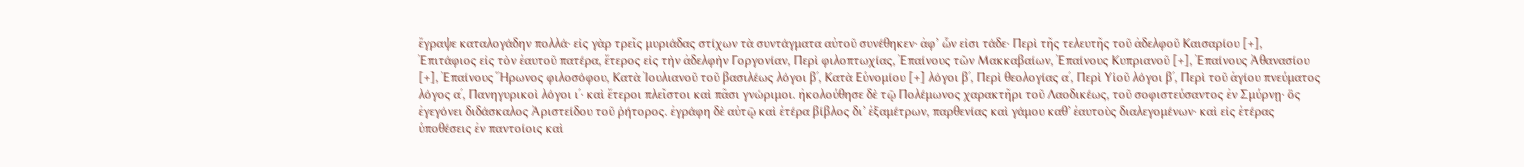ἔγραψε καταλογάδην πολλά· εἰς γὰρ τρεῖς μυριάδας στίχων τὰ συντάγματα αὐτοῦ συνέθηκεν· ἀφ’ ὧν εἰσι τάδε· Περὶ τῆς τελευτῆς τοῦ ἀδελφοῦ Καισαρίου [+], Ἐπιτάφιος εἰς τὸν ἑαυτοῦ πατέρα, ἕτερος εἰς τὴν ἀδελφὴν Γοργονίαν, Περὶ φιλοπτωχίας, Ἐπαίνους τῶν Μακκαβαίων, Ἐπαίνους Κυπριανοῦ [+], Ἐπαίνους Ἀθανασίου [+], Ἐπαίνους Ἥρωνος φιλοσόφου, Κατὰ Ἰουλιανοῦ τοῦ βασιλέως λόγοι βʹ, Κατὰ Εὑνομίου [+] λόγοι βʹ, Περὶ θεολογίας αʹ, Περὶ Υἱοῦ λόγοι βʹ, Περὶ τοῦ ἁγίου πνεύματος λόγος αʹ, Πανηγυρικοὶ λόγοι ιʹ· καὶ ἕτεροι πλεῖστοι καὶ πᾶσι γνώριμοι. ἠκολούθησε δὲ τῷ Πολέμωνος χαρακτῆρι τοῦ Λαοδικέως, τοῦ σοφιστεύσαντος ἐν Σμύρνῃ· ὃς ἐγεγόνει διδάσκαλος Ἀριστείδου τοῦ ῥήτορος. ἐγράφη δὲ αὐτῷ καὶ ἑτέρα βίβλος δι’ ἑξαμέτρων, παρθενίας καὶ γάμου καθ’ ἑαυτοὺς διαλεγομένων· καὶ εἰς ἑτέρας ὑποθέσεις ἐν παντοίοις καὶ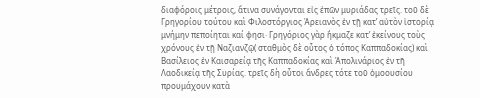διαφόροις μέτροις, ἅτινα συνάγονται εἰς ἐπῶν μυριάδας τρεῖς. τοῦ δὲ Γρηγορίου τούτου καὶ Φιλοστόργιος Ἀρειανὸς ἐν τῇ κατ’ αὐτὸν ἱστορίᾳ μνήμην πεποίηται καί φησι· Γρηγόριος γὰρ ἤκμαζε κατ’ ἐκείνους τοὺς χρόνους ἐν τῇ Ναζιανζῷ( σταθμὸς δὲ οὗτος ὁ τόπος Καππαδοκίας) καὶ Βασίλειος ἐν Καισαρείᾳ τῆς Καππαδοκίας καὶ Ἀπολινάριος ἐν τῆ Λαοδικείᾳ τῆς Συρίας. τρεῖς δὴ οὗτοι ἄνδρες τότε τοῦ ὁμοουσίου προυμάχουν κατὰ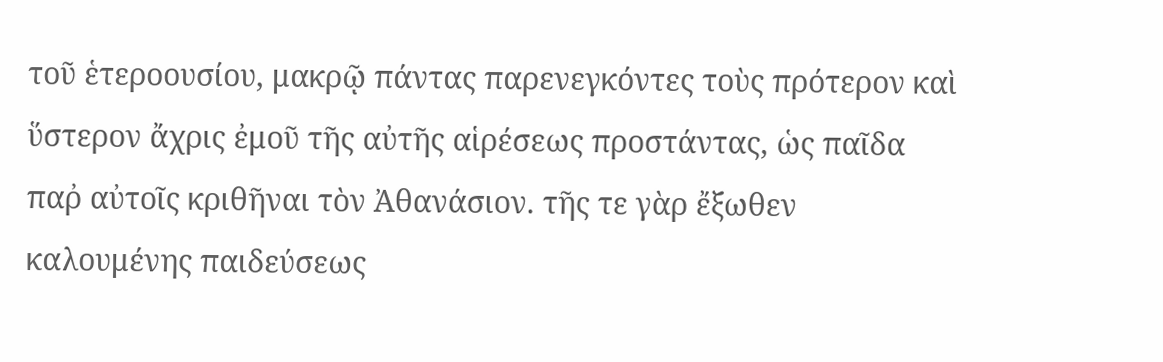τοῦ ἑτεροουσίου, μακρῷ πάντας παρενεγκόντες τοὺς πρότερον καὶ ὕστερον ἄχρις ἐμοῦ τῆς αὐτῆς αἱρέσεως προστάντας, ὡς παῖδα παῤ αὐτοῖς κριθῆναι τὸν Ἀθανάσιον. τῆς τε γὰρ ἔξωθεν καλουμένης παιδεύσεως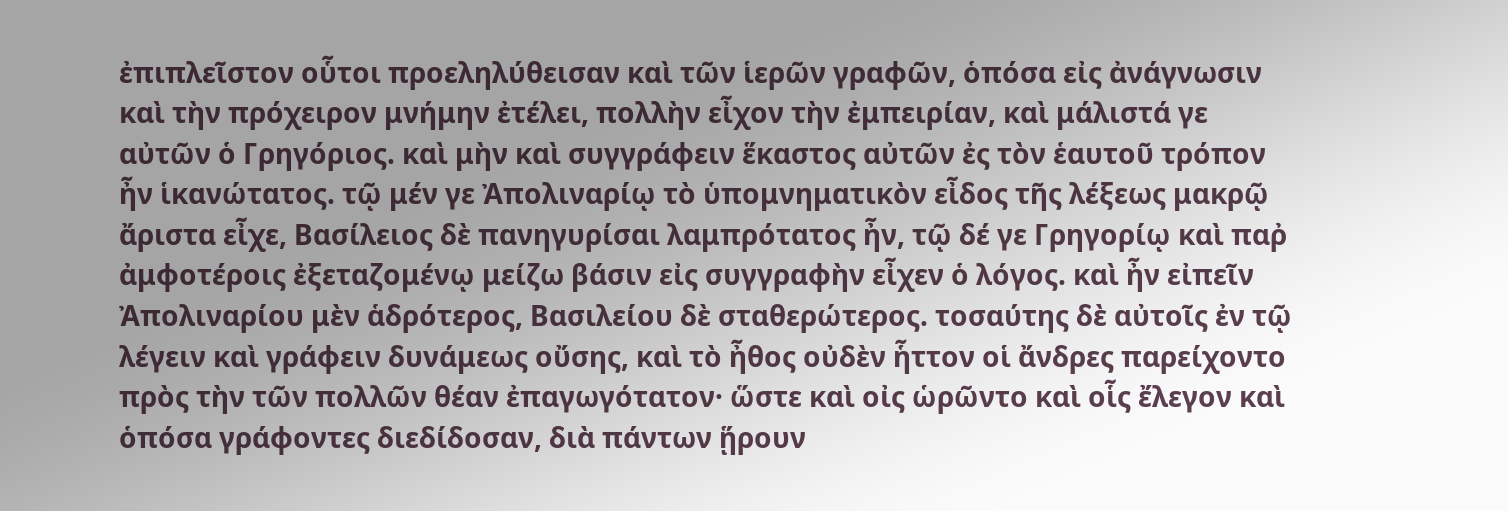ἐπιπλεῖστον οὗτοι προεληλύθεισαν καὶ τῶν ἱερῶν γραφῶν, ὁπόσα εἰς ἀνάγνωσιν καὶ τὴν πρόχειρον μνήμην ἐτέλει, πολλὴν εἶχον τὴν ἐμπειρίαν, καὶ μάλιστά γε αὐτῶν ὁ Γρηγόριος. καὶ μὴν καὶ συγγράφειν ἕκαστος αὐτῶν ἐς τὸν ἑαυτοῦ τρόπον ἦν ἱκανώτατος. τῷ μέν γε Ἀπολιναρίῳ τὸ ὑπομνηματικὸν εἶδος τῆς λέξεως μακρῷ ἄριστα εἶχε, Βασίλειος δὲ πανηγυρίσαι λαμπρότατος ἦν, τῷ δέ γε Γρηγορίῳ καὶ παῤ ἀμφοτέροις ἐξεταζομένῳ μείζω βάσιν εἰς συγγραφὴν εἶχεν ὁ λόγος. καὶ ἦν εἰπεῖν Ἀπολιναρίου μὲν ἁδρότερος, Βασιλείου δὲ σταθερώτερος. τοσαύτης δὲ αὐτοῖς ἐν τῷ λέγειν καὶ γράφειν δυνάμεως οὔσης, καὶ τὸ ἦθος οὐδὲν ἧττον οἱ ἄνδρες παρείχοντο πρὸς τὴν τῶν πολλῶν θέαν ἐπαγωγότατον· ὥστε καὶ οἰς ὡρῶντο καὶ οἷς ἔλεγον καὶ ὁπόσα γράφοντες διεδίδοσαν, διὰ πάντων ᾕρουν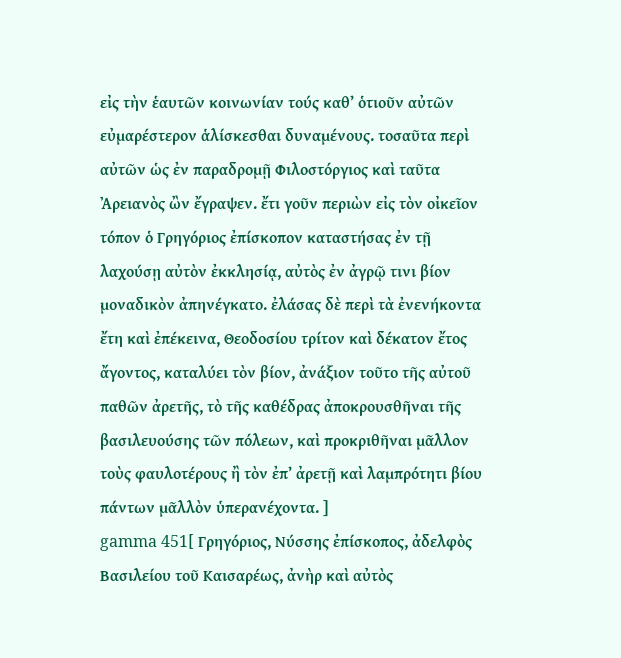εἰς τὴν ἑαυτῶν κοινωνίαν τούς καθ’ ὁτιοῦν αὐτῶν εὐμαρέστερον ἁλίσκεσθαι δυναμένους. τοσαῦτα περὶ αὐτῶν ὡς ἐν παραδρομῇ Φιλοστόργιος καὶ ταῦτα Ἀρειανὸς ὢν ἔγραψεν. ἔτι γοῦν περιὼν εἰς τὸν οἰκεῖον τόπον ὁ Γρηγόριος ἐπίσκοπον καταστήσας ἐν τῇ λαχούσῃ αὐτὸν ἐκκλησίᾳ, αὐτὸς ἐν ἀγρῷ τινι βίον μοναδικὸν ἀπηνέγκατο. ἐλάσας δὲ περὶ τὰ ἐνενήκοντα ἔτη καὶ ἐπέκεινα, Θεοδοσίου τρίτον καὶ δέκατον ἔτος ἄγοντος, καταλύει τὸν βίον, ἀνάξιον τοῦτο τῆς αὐτοῦ παθῶν ἀρετῆς, τὸ τῆς καθέδρας ἀποκρουσθῆναι τῆς βασιλευούσης τῶν πόλεων, καὶ προκριθῆναι μᾶλλον τοὺς φαυλοτέρους ἢ τὸν ἐπ’ ἀρετῇ καὶ λαμπρότητι βίου πάντων μᾶλλὸν ὑπερανέχοντα. ]
gamma 451[ Γρηγόριος, Νύσσης ἐπίσκοπος, ἀδελφὸς Βασιλείου τοῦ Καισαρέως, ἀνὴρ καὶ αὐτὸς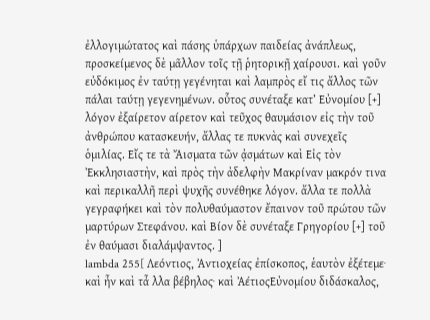ἐλλογιμώτατος καὶ πάσης ὑπάρχων παιδείας ἀνάπλεως, προσκείμενος δὲ μᾶλλον τοῖς τῇ ῥητορικῇ χαίρουσι. καὶ γοῦν εὐδόκιμος ἐν ταύτῃ γεγένηται καὶ λαμπρὸς εἴ τις ἄλλος τῶν πάλαι ταύτῃ γεγενημένων. οὗτος συνέταξε κατ’ Εὐνομίου [+] λόγον ἐξαίρετον αίρετον καὶ τεῦχος θαυμάσιον εἰς τὴν τοῦ ἀνθρώπου κατασκευήν, ἄλλας τε πυκνὰς καὶ συνεχεῖς ὁμιλίας. Εἴς τε τὰ Ἄισματα τῶν ᾀσμάτων καὶ Εἰς τὸν Ἐκκλησιαστὴν, καὶ πρὸς τὴν ἀδελφὴν Μακρίναν μακρόν τινα καὶ περικαλλῆ περὶ ψυχῆς συνέθηκε λόγον. ἄλλα τε πολλὰ γεγραφήκει καὶ τὸν πολυθαύμαστον ἔπαινον τοῦ πρώτου τῶν μαρτύρων Στεφάνου. καὶ Βίον δὲ συνέταξε Γρηγορίου [+] τοῦ ἐν θαύμασι διαλάμψαντος. ]
lambda 255[ Λεόντιος, Ἀντιοχείας ἐπίσκοπος, ἑαυτὸν ἐξέτεμε· καὶ ἦν καὶ τἆ λλα βέβηλος· καὶ ἈέτιοςΕὐνομίου διδάσκαλος,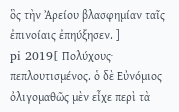ὃς τὴν Ἀρείου βλασφημίαν ταῖς ἐπινοίαις ἐπηύξησεν. ]
pi 2019[ Πολύχους· πεπλουτισμένος. ὁ δὲ Εὐνόμιος ὀλιγομαθῶς μὲν εἶχε περὶ τὰ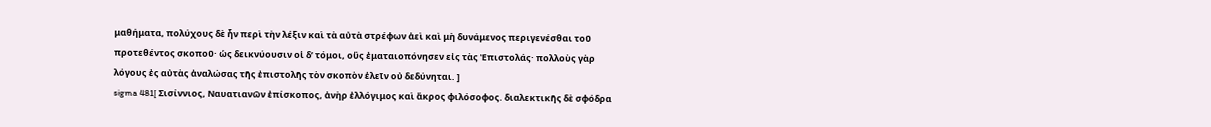μαθήματα, πολύχους δὲ ἦν περὶ τὴν λέξιν καὶ τὰ αὐτὰ στρέφων ἀεὶ καὶ μὴ δυνάμενος περιγενέσθαι τοῦ προτεθέντος σκοποῦ· ὡς δεικνύουσιν οἱ δʹ τόμοι, οὓς ἐματαιοπόνησεν εἰς τὰς Ἐπιστολάς· πολλοὺς γὰρ λόγους ἐς αὐτὰς ἀναλώσας τῆς ἐπιστολῆς τὸν σκοπὸν ἑλεῖν οὐ δεδύνηται. ]
sigma 481[ Σισίννιος, Ναυατιανῶν ἐπίσκοπος, ἀνὴρ ἐλλόγιμος καὶ ἄκρος φιλόσοφος. διαλεκτικῆς δὲ σφόδρα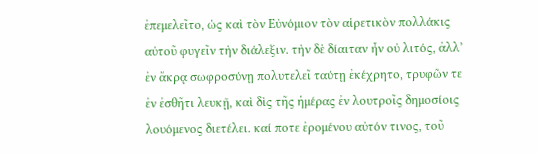ἐπεμελεῖτο, ὡς καὶ τὸν Εὐνόμιον τὸν αἱρετικὸν πολλάκις αὐτοῦ φυγεῖν τὴν διάλεξιν. τὴν δὲ δίαιταν ἦν οὐ λιτός, ἀλλ’ ἐν ἄκρᾳ σωφροσύνῃ πολυτελεῖ ταύτῃ ἐκέχρητο, τρυφῶν τε ἐν ἐσθῆτι λευκῇ, καὶ δὶς τῆς ἡμέρας ἐν λουτροῖς δημοσίοις λουόμενος διετέλει. καί ποτε ἐρομένου αὐτόν τινος, τοῦ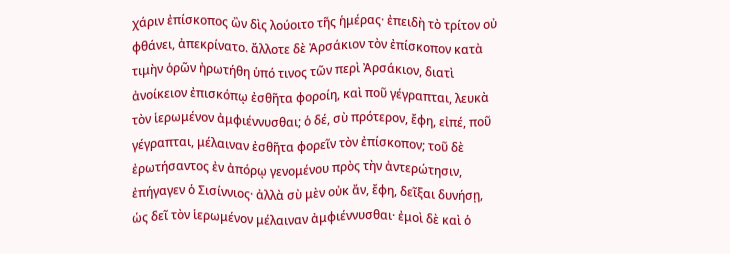χάριν ἐπίσκοπος ὢν δὶς λούοιτο τῆς ἡμέρας· ἐπειδὴ τὸ τρίτον οὐ φθάνει, ἀπεκρίνατο. ἄλλοτε δὲ Ἀρσάκιον τὸν ἐπίσκοπον κατὰ τιμὴν ὁρῶν ἠρωτήθη ὑπό τινος τῶν περὶ Ἀρσάκιον, διατὶ ἀνοίκειον ἐπισκόπῳ ἐσθῆτα φοροίη, καὶ ποῦ γέγραπται, λευκὰ τὸν ἱερωμένον ἀμφιέννυσθαι; ὁ δέ, σὺ πρότερον, ἔφη, εἰπέ, ποῦ γέγραπται, μέλαιναν ἐσθῆτα φορεῖν τὸν ἐπίσκοπον; τοῦ δὲ ἐρωτήσαντος ἐν ἀπόρῳ γενομένου πρὸς τὴν ἀντερώτησιν, ἐπήγαγεν ὁ Σισίννιος· ἀλλὰ σὺ μὲν οὐκ ἄν, ἔφη, δεῖξαι δυνήσῃ, ὡς δεῖ τὸν ἱερωμένον μέλαιναν ἀμφιέννυσθαι· ἐμοὶ δὲ καὶ ὁ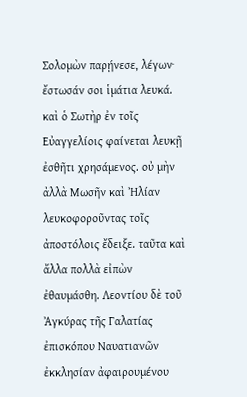Σολομὼν παρῄνεσε, λέγων· ἔστωσάν σοι ἱμάτια λευκά. καὶ ὁ Σωτὴρ ἐν τοῖς Εὐαγγελίοις φαίνεται λευκῇ ἐσθῆτι χρησάμενος. οὐ μὴν ἀλλὰ Μωσῆν καὶ Ἠλίαν λευκοφοροῦντας τοῖς ἀποστόλοις ἔδειξε. ταῦτα καὶ ἄλλα πολλὰ εἰπὼν ἐθαυμάσθη. Λεοντίου δὲ τοῦ Ἀγκύρας τῆς Γαλατίας ἐπισκόπου Ναυατιανῶν ἐκκλησίαν ἀφαιρουμένου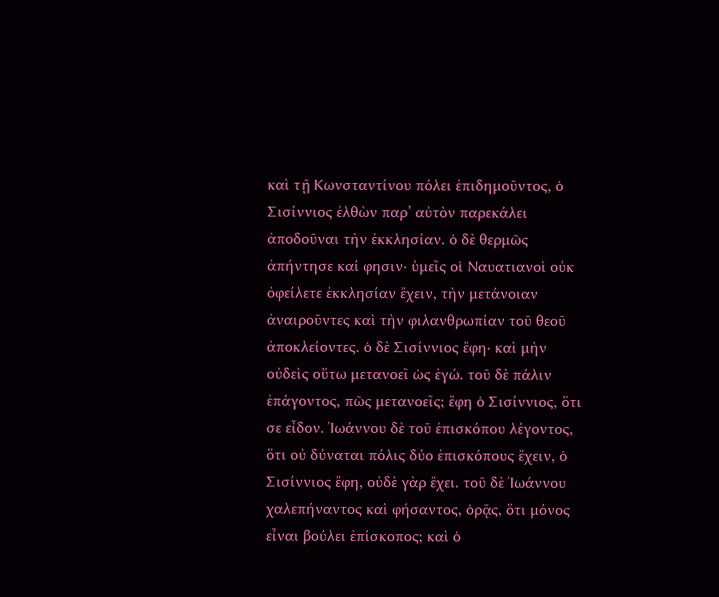καὶ τῇ Κωνσταντίνου πόλει ἐπιδημοῦντος, ὁ Σισίννιος ἐλθὼν παρ’ αὐτὸν παρεκάλει ἀποδοῦναι τὴν ἐκκλησίαν. ὁ δὲ θερμῶς ἀπήντησε καί φησιν· ὑμεῖς οἱ Ναυατιανοὶ οὐκ ὀφείλετε ἐκκλησίαν ἔχειν, τὴν μετάνοιαν ἀναιροῦντες καὶ τὴν φιλανθρωπίαν τοῦ θεοῦ ἀποκλείοντες. ὁ δὲ Σισίννιος ἔφη· καὶ μὴν οὐδεὶς οὕτω μετανοεῖ ὡς ἐγώ. τοῦ δὲ πάλιν ἐπάγοντος, πῶς μετανοεῖς; ἔφη ὁ Σισίννιος, ὅτι σε εἶδον. Ἰωάννου δὲ τοῦ ἐπισκόπου λέγοντος, ὅτι οὐ δύναται πόλις δύο ἐπισκόπους ἔχειν, ὁ Σισίννιος ἔφη, οὐδὲ γὰρ ἔχει. τοῦ δὲ Ἰωάννου χαλεπήναντος καὶ φήσαντος, ὁρᾷς, ὅτι μόνος εἶναι βούλει ἐπίσκοπος; καὶ ὁ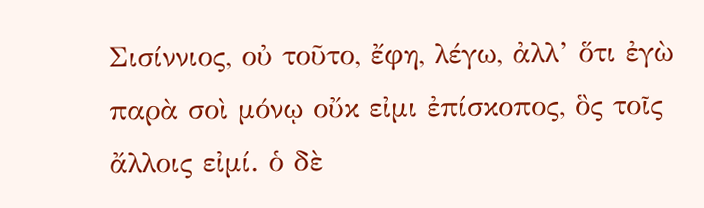Σισίννιος, οὐ τοῦτο, ἔφη, λέγω, ἀλλ’ ὅτι ἐγὼ παρὰ σοὶ μόνῳ οὔκ εἰμι ἐπίσκοπος, ὃς τοῖς ἄλλοις εἰμί. ὁ δὲ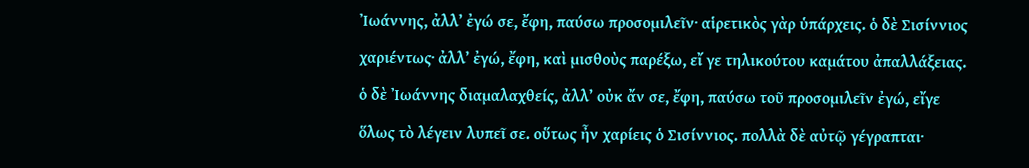Ἰωάννης, ἀλλ’ ἐγώ σε, ἔφη, παύσω προσομιλεῖν· αἱρετικὸς γὰρ ὑπάρχεις. ὁ δὲ Σισίννιος χαριέντως· ἀλλ’ ἐγώ, ἔφη, καὶ μισθοὺς παρέξω, εἴ γε τηλικούτου καμάτου ἀπαλλάξειας. ὁ δὲ Ἰωάννης διαμαλαχθείς, ἀλλ’ οὐκ ἄν σε, ἔφη, παύσω τοῦ προσομιλεῖν ἐγώ, εἴγε ὅλως τὸ λέγειν λυπεῖ σε. οὕτως ἦν χαρίεις ὁ Σισίννιος. πολλὰ δὲ αὐτῷ γέγραπται·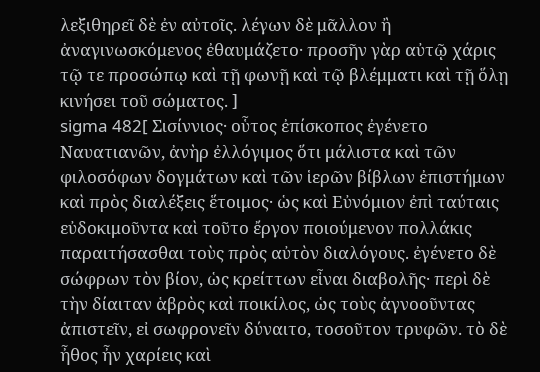λεξιθηρεῖ δὲ ἐν αὐτοῖς. λέγων δὲ μᾶλλον ἢ ἀναγινωσκόμενος ἐθαυμάζετο· προσῆν γὰρ αὐτῷ χάρις τῷ τε προσώπῳ καὶ τῇ φωνῇ καὶ τῷ βλέμματι καὶ τῇ ὅλῃ κινήσει τοῦ σώματος. ]
sigma 482[ Σισίννιος· οὗτος ἐπίσκοπος ἐγένετο Ναυατιανῶν, ἀνὴρ ἐλλόγιμος ὅτι μάλιστα καὶ τῶν φιλοσόφων δογμάτων καὶ τῶν ἱερῶν βίβλων ἐπιστήμων καὶ πρὸς διαλέξεις ἕτοιμος· ὡς καὶ Εὐνόμιον ἐπὶ ταύταις εὐδοκιμοῦντα καὶ τοῦτο ἔργον ποιούμενον πολλάκις παραιτήσασθαι τοὺς πρὸς αὐτὸν διαλόγους. ἐγένετο δὲ σώφρων τὸν βίον, ὡς κρείττων εἶναι διαβολῆς· περὶ δὲ τὴν δίαιταν ἁβρὸς καὶ ποικίλος, ὡς τοὺς ἀγνοοῦντας ἀπιστεῖν, εἰ σωφρονεῖν δύναιτο, τοσοῦτον τρυφῶν. τὸ δὲ ἦθος ἦν χαρίεις καὶ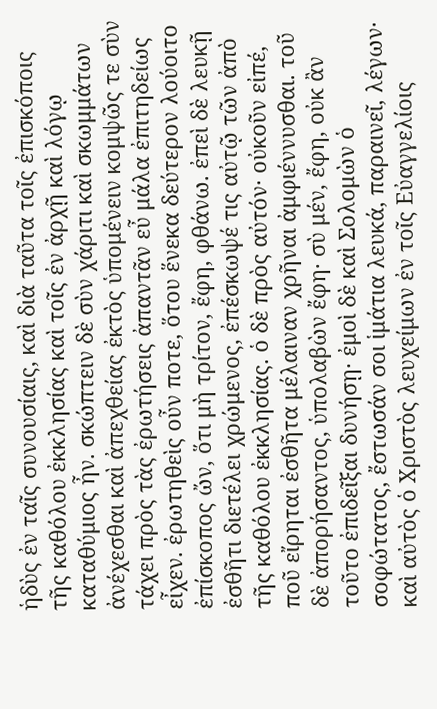ἡδὺς ἐν ταῖς συνουσίαις, καὶ διὰ ταῦτα τοῖς ἐπισκόποις τῆς καθόλου ἐκκλησίας καὶ τοῖς ἐν ἀρχῇ καὶ λόγῳ καταθύμιος ἦν. σκώπτειν δὲ σὺν χάριτι καὶ σκωμμάτων ἀνέχεσθαι καὶ ἀπεχθείας ἐκτὸς ὑπομένειν κομψῶς τε σὺν τάχει πρὸς τὰς ἐρωτήσεις ἀπαντᾶν εὖ μάλα ἐπιτηδείως εἶχεν. ἐρωτηθεὶς οὖν ποτε, ὅτου ἕνεκα δεύτερον λούοιτο ἐπίσκοπος ὤν, ὅτι μὴ τρίτον, ἔφη, φθάνω. ἐπεὶ δὲ λευκῇ ἐσθῆτι διετέλει χρώμενος, ἐπέσκωψέ τις αὐτῷ τῶν ἀπὸ τῆς καθόλου ἐκκλησίας. ὁ δὲ πρὸς αὐτόν· οὐκοῦν εἰπέ, ποῦ εἴρηται ἐσθῆτα μέλαιναν χρῆναι ἀμφιέννυσθαι. τοῦ δὲ ἀπορήσαντος, ὑπολαβὼν ἔφη· σὺ μέν, ἔφη, οὐκ ἂν τοῦτο ἐπιδεῖξαι δυνήσῃ· ἐμοὶ δὲ καὶ Σολομὼν ὁ σοφώτατος, ἔστωσάν σοι ἱμάτια λευκά, παραινεῖ, λέγων· καὶ αὐτὸς ὁ Χριστὸς λευχείμων ἐν τοῖς Εὐαγγελίοις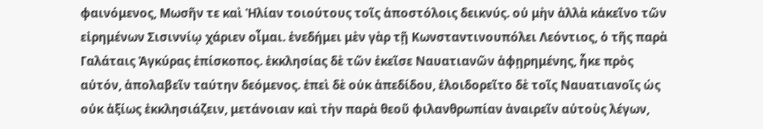φαινόμενος, Μωσῆν τε καὶ Ἠλίαν τοιούτους τοῖς ἀποστόλοις δεικνύς. οὐ μὴν ἀλλὰ κἀκεῖνο τῶν εἰρημένων Σισιννίῳ χάριεν οἶμαι. ἐνεδήμει μὲν γὰρ τῇ Κωνσταντινουπόλει Λεόντιος, ὁ τῆς παρὰ Γαλάταις Ἀγκύρας ἐπίσκοπος. ἐκκλησίας δὲ τῶν ἐκεῖσε Ναυατιανῶν ἀφῃρημένης, ἧκε πρὸς αὐτόν, ἀπολαβεῖν ταύτην δεόμενος. ἐπεὶ δὲ οὐκ ἀπεδίδου, ἐλοιδορεῖτο δὲ τοῖς Ναυατιανοῖς ὡς οὐκ ἀξίως ἐκκλησιάζειν, μετάνοιαν καὶ τὴν παρὰ θεοῦ φιλανθρωπίαν ἀναιρεῖν αὐτοὺς λέγων,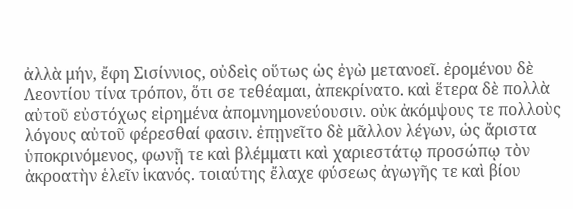ἀλλὰ μήν, ἔφη Σισίννιος, οὐδεὶς οὕτως ὡς ἐγὼ μετανοεῖ. ἐρομένου δὲ Λεοντίου τίνα τρόπον, ὅτι σε τεθέαμαι, ἀπεκρίνατο. καὶ ἕτερα δὲ πολλὰ αὐτοῦ εὐστόχως εἰρημένα ἀπομνημονεύουσιν. οὐκ ἀκόμψους τε πολλοὺς λόγους αὐτοῦ φέρεσθαί φασιν. ἐπῃνεῖτο δὲ μᾶλλον λέγων, ὡς ἄριστα ὑποκρινόμενος, φωνῇ τε καὶ βλέμματι καὶ χαριεστάτῳ προσώπῳ τὸν ἀκροατὴν ἑλεῖν ἱκανός. τοιαύτης ἔλαχε φύσεως ἀγωγῆς τε καὶ βίου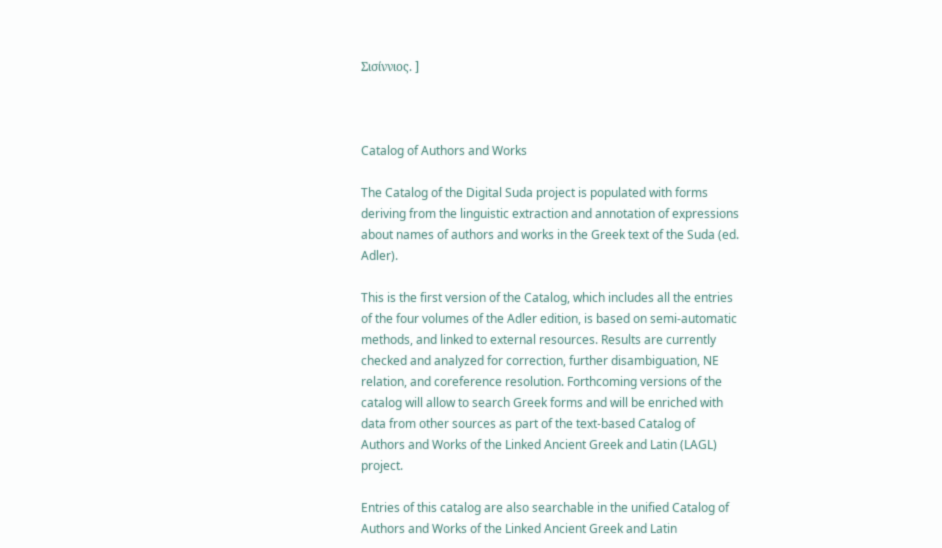Σισίννιος. ]



Catalog of Authors and Works

The Catalog of the Digital Suda project is populated with forms deriving from the linguistic extraction and annotation of expressions about names of authors and works in the Greek text of the Suda (ed. Adler).

This is the first version of the Catalog, which includes all the entries of the four volumes of the Adler edition, is based on semi-automatic methods, and linked to external resources. Results are currently checked and analyzed for correction, further disambiguation, NE relation, and coreference resolution. Forthcoming versions of the catalog will allow to search Greek forms and will be enriched with data from other sources as part of the text-based Catalog of Authors and Works of the Linked Ancient Greek and Latin (LAGL) project.

Entries of this catalog are also searchable in the unified Catalog of Authors and Works of the Linked Ancient Greek and Latin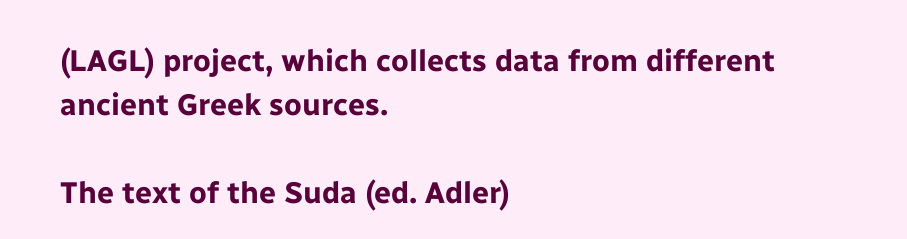(LAGL) project, which collects data from different ancient Greek sources.

The text of the Suda (ed. Adler)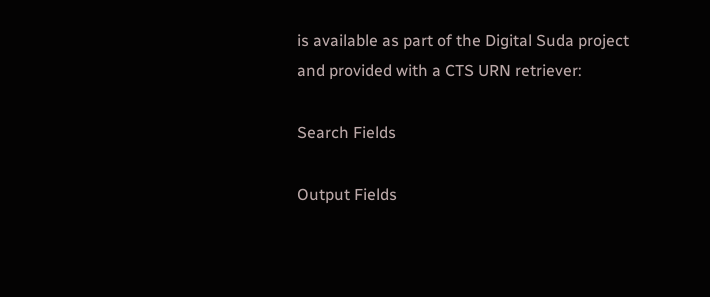is available as part of the Digital Suda project and provided with a CTS URN retriever:

Search Fields

Output Fields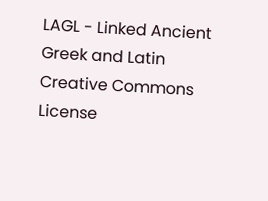LAGL - Linked Ancient Greek and Latin     Creative Commons License